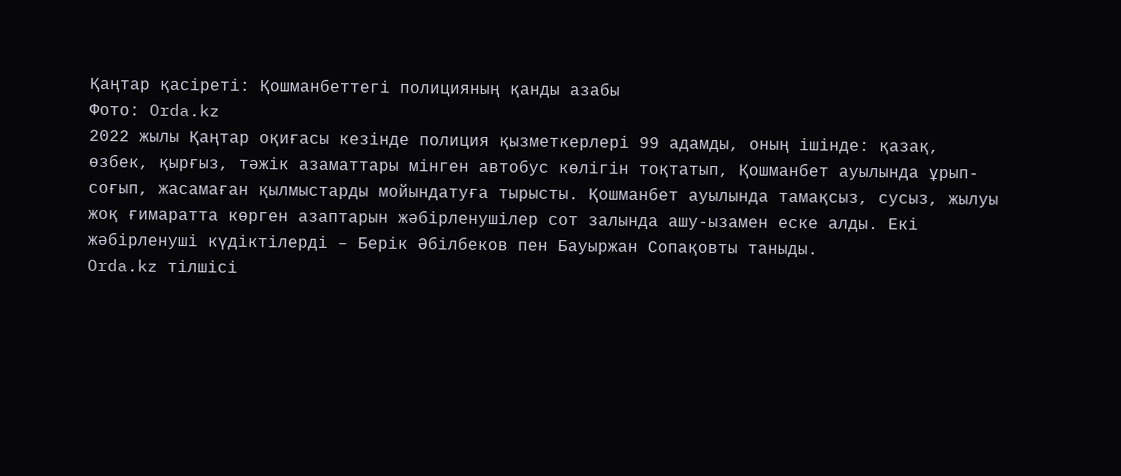Қаңтар қасіреті: Қошманбеттегі полицияның қанды азабы
Фото: Orda.kz
2022 жылы Қаңтар оқиғасы кезінде полиция қызметкерлері 99 адамды, оның ішінде: қазақ, өзбек, қырғыз, тәжік азаматтары мінген автобус көлігін тоқтатып, Қошманбет ауылында ұрып-соғып, жасамаған қылмыстарды мойындатуға тырысты. Қошманбет ауылында тамақсыз, сусыз, жылуы жоқ ғимаратта көрген азаптарын жәбірленушілер сот залында ашу-ызамен еске алды. Екі жәбірленуші күдіктілерді – Берік Әбілбеков пен Бауыржан Сопақовты таныды.
Orda.kz тілшісі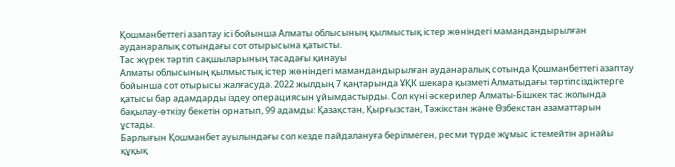Қошманбеттегі азаптау ісі бойынша Алматы облысының қылмыстық істер жөніндегі мамандандырылған ауданаралық сотындағы сот отырысына қатысты.
Тас жүрек тәртіп сақшыларының тасадағы қинауы
Алматы облысының қылмыстық істер жөніндегі мамандандырылған ауданаралық сотында Қошманбеттегі азаптау бойынша сот отырысы жалғасуда. 2022 жылдың 7 қаңтарында ҰҚК шекара қызметі Алматыдағы тәртіпсіздіктерге қатысы бар адамдарды іздеу операциясын ұйымдастырды. Сол күні әскерилер Алматы-Бішкек тас жолында бақылау-өткізу бекетін орнатып, 99 адамды: Қазақстан, Қырғызстан, Тәжікстан және Өзбекстан азаматтарын ұстады.
Барлығын Қошманбет ауылындағы сол кезде пайдалануға берілмеген, ресми түрде жұмыс істемейтін арнайы құқық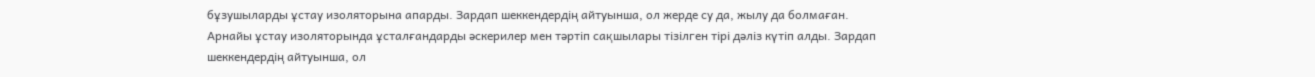бұзушыларды ұстау изоляторына апарды. Зардап шеккендердің айтуынша, ол жерде су да, жылу да болмаған.
Арнайы ұстау изоляторында ұсталғандарды әскерилер мен тәртіп сақшылары тізілген тірі дәліз күтіп алды. Зардап шеккендердің айтуынша, ол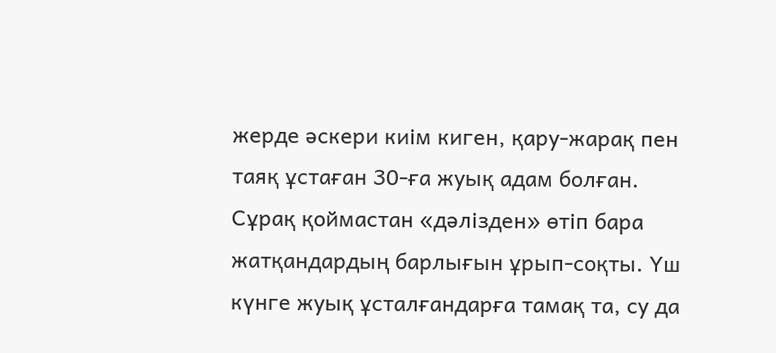жерде әскери киім киген, қару-жарақ пен таяқ ұстаған 30-ға жуық адам болған. Сұрақ қоймастан «дәлізден» өтіп бара жатқандардың барлығын ұрып-соқты. Үш күнге жуық ұсталғандарға тамақ та, су да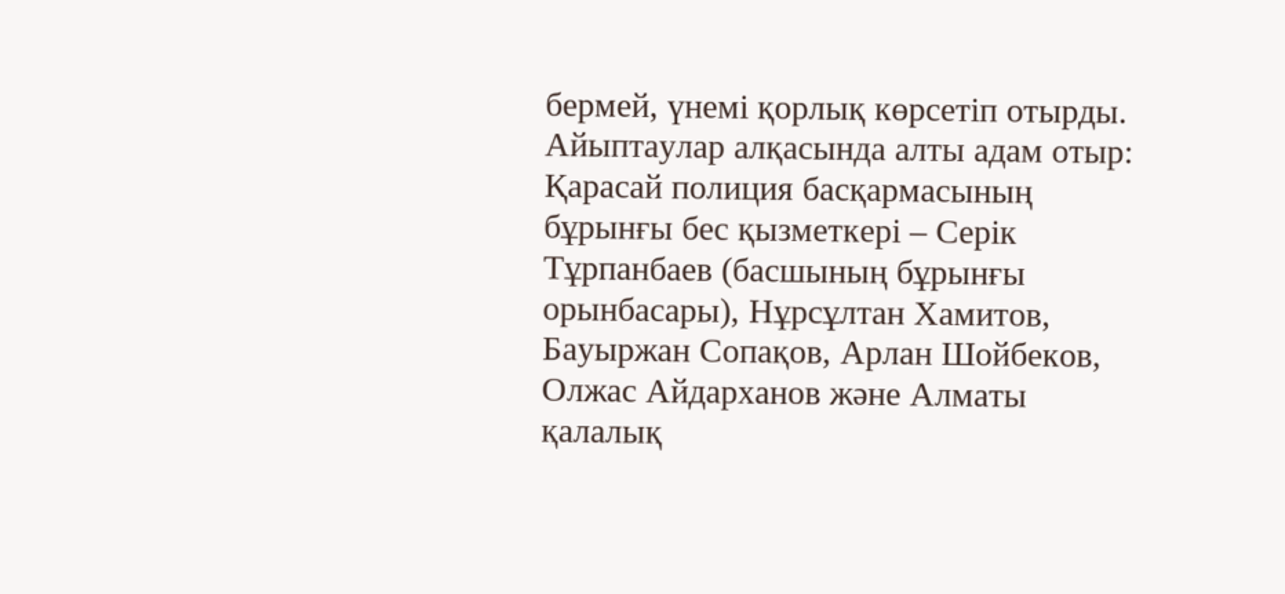бермей, үнемі қорлық көрсетіп отырды.
Айыптаулар алқасында алты адам отыр: Қарасай полиция басқармасының бұрынғы бес қызметкері – Серік Тұрпанбаев (басшының бұрынғы орынбасары), Нұрсұлтан Хамитов, Бауыржан Сопақов, Арлан Шойбеков, Олжас Айдарханов және Алматы қалалық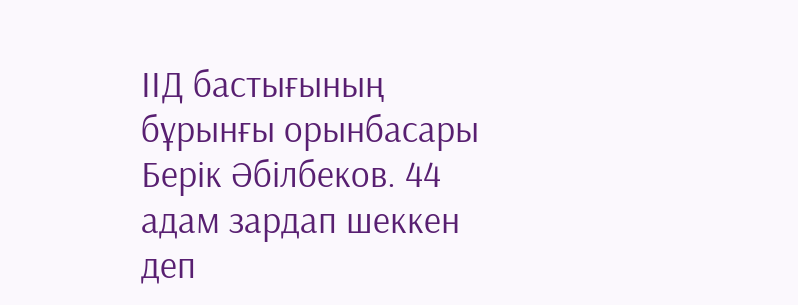ІІД бастығының бұрынғы орынбасары Берік Әбілбеков. 44 адам зардап шеккен деп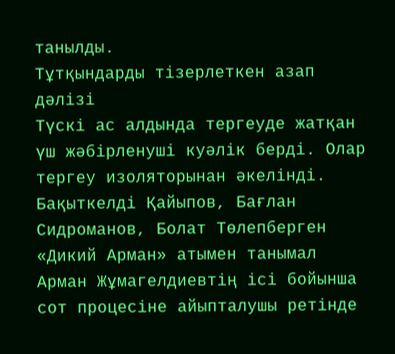танылды.
Тұтқындарды тізерлеткен азап дәлізі
Түскі ас алдында тергеуде жатқан үш жәбірленуші куәлік берді. Олар тергеу изоляторынан әкелінді. Бақыткелді Қайыпов, Бағлан Сидроманов, Болат Төлепберген «Дикий Арман» атымен танымал Арман Жұмагелдиевтің ісі бойынша сот процесіне айыпталушы ретінде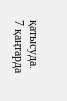қатысуда.
7 қаңтарда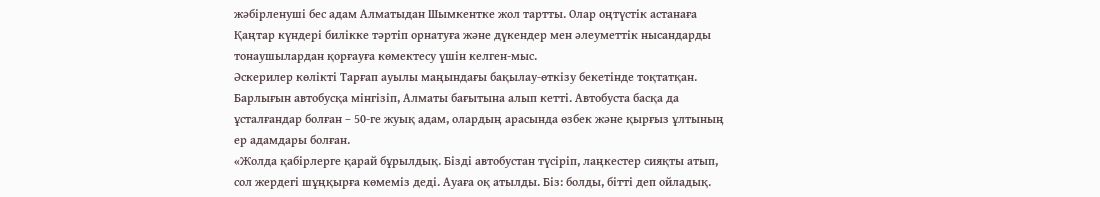жәбірленуші бес адам Алматыдан Шымкентке жол тартты. Олар оңтүстік астанаға Қаңтар күндері билікке тәртіп орнатуға және дүкендер мен әлеуметтік нысандарды тонаушылардан қорғауға көмектесу үшін келген-мыс.
Әскерилер көлікті Тарғап ауылы маңындағы бақылау-өткізу бекетінде тоқтатқан. Барлығын автобусқа мінгізіп, Алматы бағытына алып кетті. Автобуста басқа да ұсталғандар болған – 50-ге жуық адам, олардың арасында өзбек және қырғыз ұлтының ер адамдары болған.
«Жолда қабірлерге қарай бұрылдық. Бізді автобустан түсіріп, лаңкестер сияқты атып, сол жердегі шұңқырға көмеміз деді. Ауаға оқ атылды. Біз: болды, бітті деп ойладық.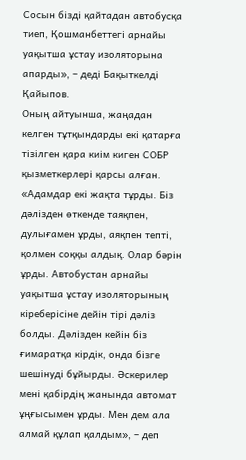Сосын бізді қайтадан автобусқа тиеп, Қошманбеттегі арнайы уақытша ұстау изоляторына апарды», – деді Бақыткелді Қайыпов.
Оның айтуынша, жаңадан келген тұтқындарды екі қатарға тізілген қара киім киген СОБР қызметкерлері қарсы алған.
«Адамдар екі жақта тұрды. Біз дәлізден өткенде таяқпен, дулығамен ұрды, аяқпен тепті, қолмен соққы алдық. Олар бәрін ұрды. Автобустан арнайы уақытша ұстау изоляторының кіреберісіне дейін тірі дәліз болды. Дәлізден кейін біз ғимаратқа кірдік, онда бізге шешінуді бұйырды. Әскерилер мені қабірдің жанында автомат ұңғысымен ұрды. Мен дем ала алмай құлап қалдым», – деп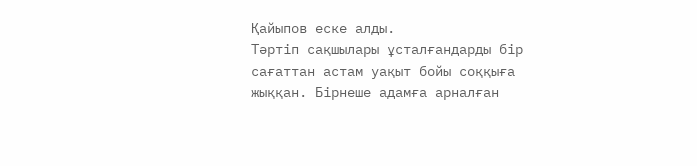Қайыпов еске алды.
Тәртіп сақшылары ұсталғандарды бір сағаттан астам уақыт бойы соққыға жыққан. Бірнеше адамға арналған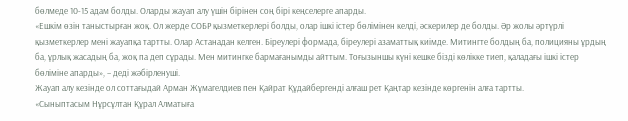бөлмеде 10-15 адам болды. Оларды жауап алу үшін бірінен соң бірі кеңселерге апарды.
«Ешкім өзін таныстырған жоқ. Ол жерде СОБР қызметкерлері болды, олар ішкі істер бөлімінен келді, әскерилер де болды. Әр жолы әртүрлі қызметкерлер мені жауапқа тартты. Олар Астанадан келген. Біреулері формада, біреулері азаматтық киімде. Митингте болдың ба, полицияны ұрдың ба, ұрлық жасадың ба, жоқ па деп сұрады. Мен митингке бармағанымды айттым. Тоғызыншы күні кешке бізді көлікке тиеп, қаладағы ішкі істер бөліміне апарды», – деді жәбірленуші.
Жауап алу кезінде ол соттағыдай Арман Жұмагелдиев пен Қайрат Құдайбергенді алғаш рет Қаңтар кезінде көргенін алға тартты.
«Сыныптасым Нұрсұлтан Құрал Алматыға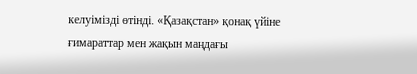келуімізді өтінді. «Қазақстан» қонақ үйіне ғимараттар мен жақын маңдағы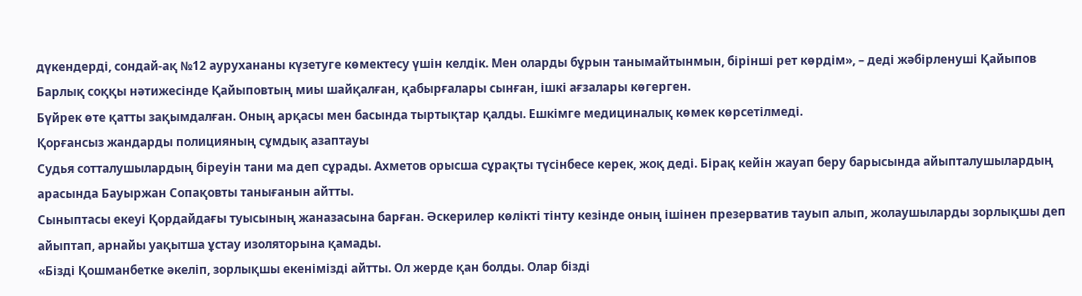дүкендерді, сондай-ақ №12 аурухананы күзетуге көмектесу үшін келдік. Мен оларды бұрын танымайтынмын, бірінші рет көрдім», – деді жәбірленуші Қайыпов
Барлық соққы нәтижесінде Қайыповтың миы шайқалған, қабырғалары сынған, ішкі ағзалары көгерген.
Бүйрек өте қатты зақымдалған. Оның арқасы мен басында тыртықтар қалды. Ешкімге медициналық көмек көрсетілмеді.
Қорғансыз жандарды полицияның сұмдық азаптауы
Судья сотталушылардың біреуін тани ма деп сұрады. Ахметов орысша сұрақты түсінбесе керек, жоқ деді. Бірақ кейін жауап беру барысында айыпталушылардың арасында Бауыржан Сопақовты танығанын айтты.
Сыныптасы екеуі Қордайдағы туысының жаназасына барған. Әскерилер көлікті тінту кезінде оның ішінен презерватив тауып алып, жолаушыларды зорлықшы деп айыптап, арнайы уақытша ұстау изоляторына қамады.
«Бізді Қошманбетке әкеліп, зорлықшы екенімізді айтты. Ол жерде қан болды. Олар бізді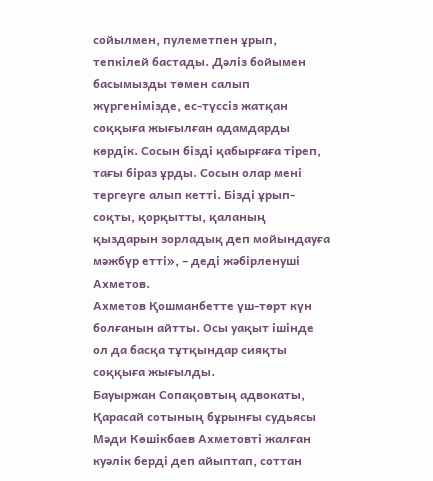сойылмен, пулеметпен ұрып, тепкілей бастады. Дәліз бойымен басымызды төмен салып жүргенімізде, ес-түссіз жатқан соққыға жығылған адамдарды көрдік. Сосын бізді қабырғаға тіреп, тағы біраз ұрды. Сосын олар мені тергеуге алып кетті. Бізді ұрып-соқты, қорқытты, қаланың қыздарын зорладық деп мойындауға мәжбүр етті», – деді жәбірленуші Ахметов.
Ахметов Қошманбетте үш-төрт күн болғанын айтты. Осы уақыт ішінде ол да басқа тұтқындар сияқты соққыға жығылды.
Бауыржан Сопақовтың адвокаты, Қарасай сотының бұрынғы судьясы Мәди Көшікбаев Ахметовті жалған куәлік берді деп айыптап, соттан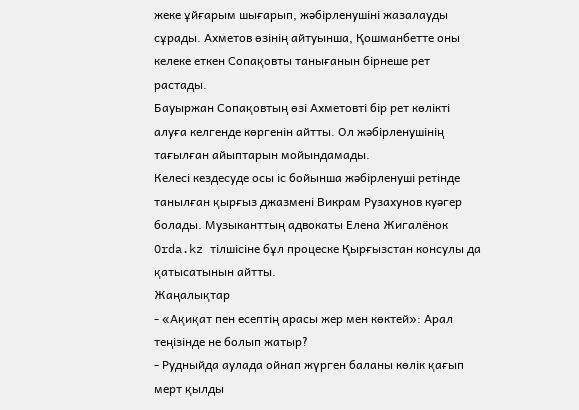жеке ұйғарым шығарып, жәбірленушіні жазалауды сұрады. Ахметов өзінің айтуынша, Қошманбетте оны келеке еткен Сопақовты танығанын бірнеше рет растады.
Бауыржан Сопақовтың өзі Ахметовті бір рет көлікті алуға келгенде көргенін айтты. Ол жәбірленушінің тағылған айыптарын мойындамады.
Келесі кездесуде осы іс бойынша жәбірленуші ретінде танылған қырғыз джазмені Викрам Рузахунов куәгер болады. Музыканттың адвокаты Елена Жигалёнок Orda.kz тілшісіне бұл процеске Қырғызстан консулы да қатысатынын айтты.
Жаңалықтар
- «Ақиқат пен есептің арасы жер мен көктей»: Арал теңізінде не болып жатыр?
- Рудныйда аулада ойнап жүрген баланы көлік қағып мерт қылды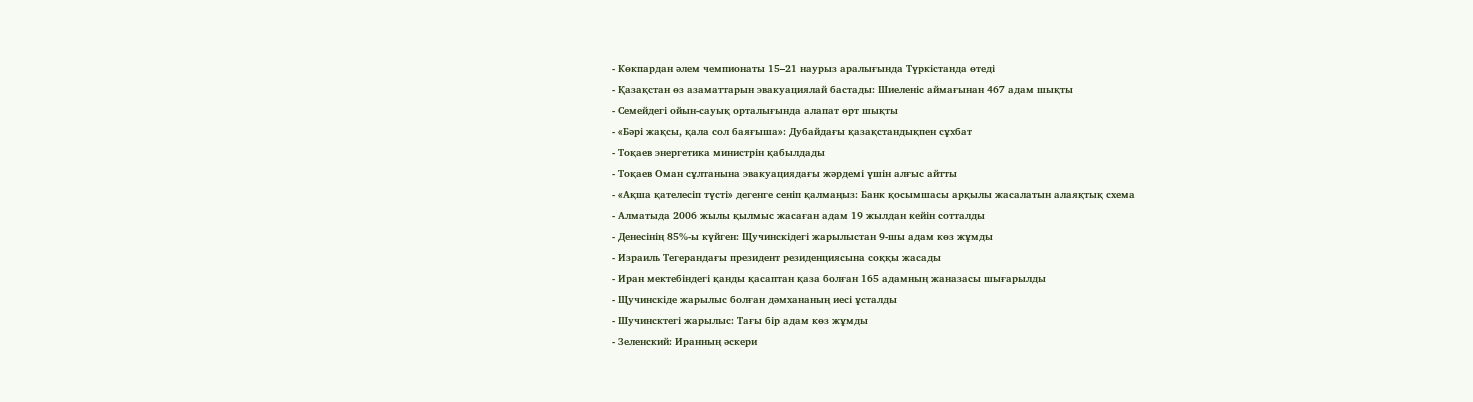- Көкпардан әлем чемпионаты 15–21 наурыз аралығында Түркістанда өтеді
- Қазақстан өз азаматтарын эвакуациялай бастады: Шиеленіс аймағынан 467 адам шықты
- Семейдегі ойын-сауық орталығында алапат өрт шықты
- «Бәрі жақсы, қала сол баяғыша»: Дубайдағы қазақстандықпен сұхбат
- Тоқаев энергетика министрін қабылдады
- Тоқаев Оман сұлтанына эвакуациядағы жәрдемі үшін алғыс айтты
- «Ақша қателесіп түсті» дегенге сеніп қалмаңыз: Банк қосымшасы арқылы жасалатын алаяқтық схема
- Алматыда 2006 жылы қылмыс жасаған адам 19 жылдан кейін сотталды
- Денесінің 85%-ы күйген: Щучинскідегі жарылыстан 9-шы адам көз жұмды
- Израиль Тегерандағы президент резиденциясына соққы жасады
- Иран мектебіндегі қанды қасаптан қаза болған 165 адамның жаназасы шығарылды
- Щучинскіде жарылыс болған дәмхананың иесі ұсталды
- Шучинсктегі жарылыс: Тағы бір адам көз жұмды
- Зеленский: Иранның әскери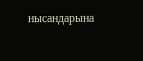нысандарына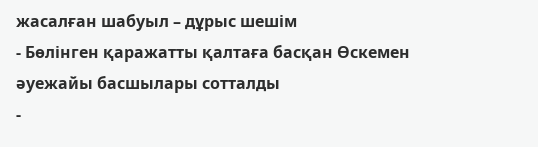жасалған шабуыл – дұрыс шешім
- Бөлінген қаражатты қалтаға басқан Өскемен әуежайы басшылары сотталды
-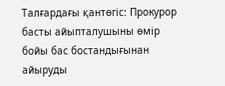Талғардағы қантөгіс: Прокурор басты айыпталушыны өмір бойы бас бостандығынан айыруды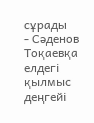сұрады
- Сәденов Тоқаевқа елдегі қылмыс деңгейі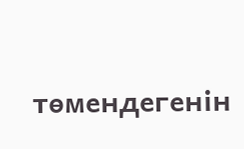төмендегенін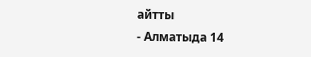айтты
- Алматыда 14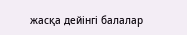жасқа дейінгі балалар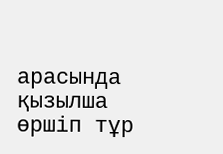арасында қызылша өршіп тұр